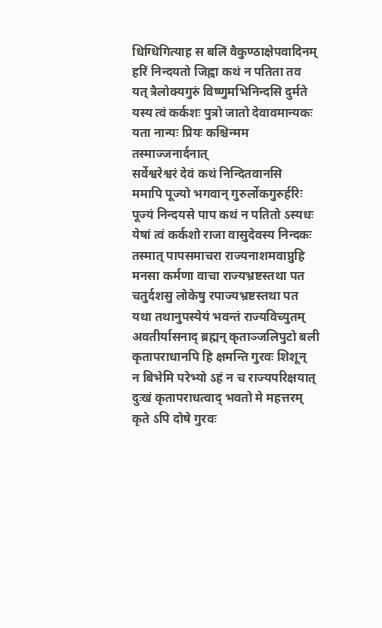धिग्धिगित्याह स बलिं वैकुण्ठाक्षेपवादिनम्
हरिं निन्दयतो जिह्वा कथं न पतिता तव
यत् त्रैलोक्यगुरुं विष्णुमभिनिन्दसि दुर्मते
यस्य त्वं कर्कशः पुत्रो जातो देवावमान्यकः
यता नान्यः प्रियः कश्चिन्मम तस्माज्जनार्दनात्
सर्वेश्वरेश्वरं देवं कथं निन्दितवानसि
ममापि पूज्यो भगवान् गुरुर्लोकगुरुर्हरिः
पूज्यं निन्दयसे पाप कथं न पतितो ऽस्यधः
येषां त्वं कर्कशो राजा वासुदेवस्य निन्दकः
तस्मात् पापसमाचरा राज्यनाशमवाप्नुहि
मनसा कर्मणा वाचा राज्यभ्रष्टस्तथा पत
चतुर्दशसु लोकेषु रपाज्यभ्रष्टस्तथा पत
यथा तथानुपस्येयं भवन्तं राज्यविच्युतम्
अवतीर्यासनाद् ब्रह्मन् कृताञ्जलिपुटो बली
कृतापराधानपि हि क्षमन्ति गुरवः शिशून्
न बिभेमि परेभ्यो ऽहं न च राज्यपरिक्षयात्
दुःखं कृतापराधत्वाद् भवतो मे महत्तरम्
कृते ऽपि दोषे गुरवः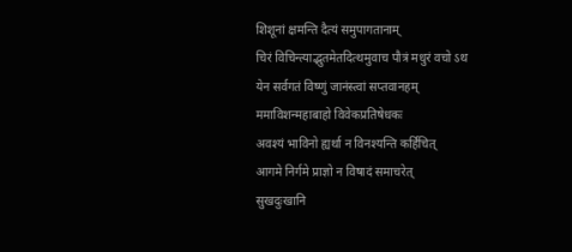शिशूनां क्षमन्ति दैत्यं समुपागतानाम्
चिरं विचिन्त्याद्भुतमेतदित्थमुवाच पौत्रं मधुरं वचो ऽथ
येन सर्वगतं विष्णुं जानंस्त्वां सप्तवानहम्
ममाविशन्महाबाहो विवेकप्रतिषेधकः
अवश्यं भाविनो ह्यर्था न विनश्यन्ति कर्हिचित्
आगमे निर्गमे प्राज्ञो न विषादं समाचरेत्
सुखदुःखानि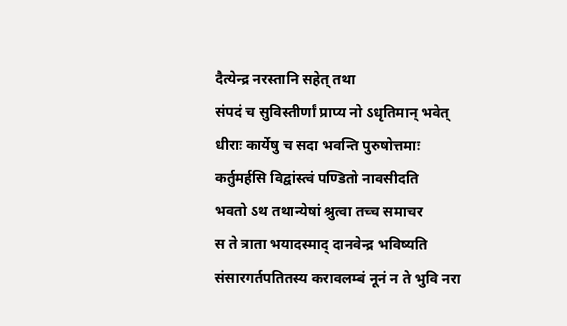दैत्येन्द्र नरस्तानि सहेत् तथा
संपदं च सुविस्तीर्णां प्राप्य नो ऽधृतिमान् भवेत्
धीराः कार्येषु च सदा भवन्ति पुरुषोत्तमाः
कर्तुमर्हसि विद्वांस्त्वं पण्डितो नावसीदति
भवतो ऽथ तथान्येषां श्रुत्वा तच्च समाचर
स ते त्राता भयादस्माद् दानवेन्द्र भविष्यति
संसारगर्तपतितस्य करावलम्बं नूनं न ते भुवि नरा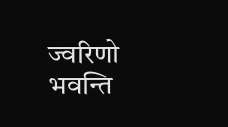ज्वरिणो भवन्ति